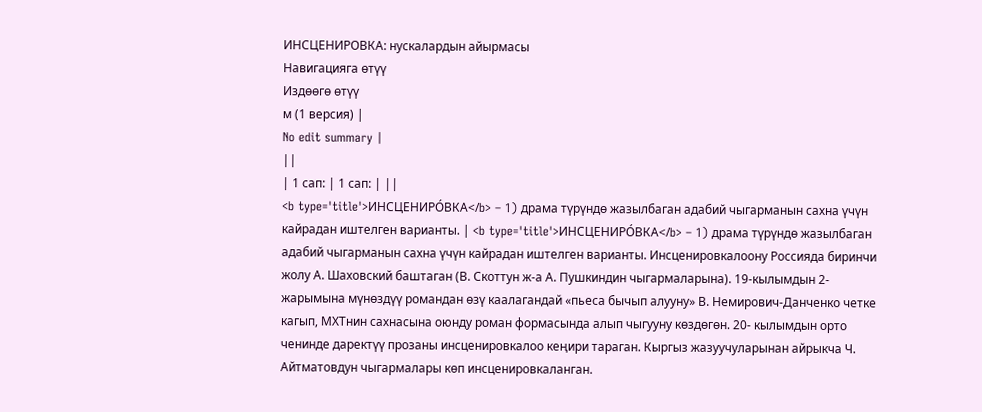ИНСЦЕНИРОВКА: нускалардын айырмасы
Навигацияга өтүү
Издөөгө өтүү
м (1 версия) |
No edit summary |
||
| 1 сап: | 1 сап: | ||
<b type='title'>ИНСЦЕНИРО́ВКА</b> – 1) драма түрүндө жазылбаган адабий чыгарманын сахна үчүн кайрадан иштелген варианты. | <b type='title'>ИНСЦЕНИРО́ВКА</b> – 1) драма түрүндө жазылбаган адабий чыгарманын сахна үчүн кайрадан иштелген варианты. Инсценировкалоону Россияда биринчи жолу А. Шаховский баштаган (В. Скоттун ж-а А. Пушкиндин чыгармаларына). 19-кылымдын 2-жарымына мүнөздүү романдан өзү каалагандай «пьеса бычып алууну» В. Немирович-Данченко четке кагып, МХТнин сахнасына оюнду роман формасында алып чыгууну көздөгөн. 20- кылымдын орто ченинде даректүү прозаны инсценировкалоо кеңири тараган. Кыргыз жазуучуларынан айрыкча Ч. Айтматовдун чыгармалары көп инсценировкаланган.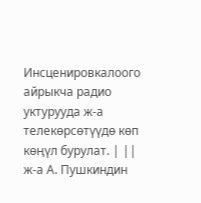Инсценировкалоого айрыкча радио уктурууда ж-а телекөрсөтүүдө көп көңүл бурулат. | ||
ж-а А. Пушкиндин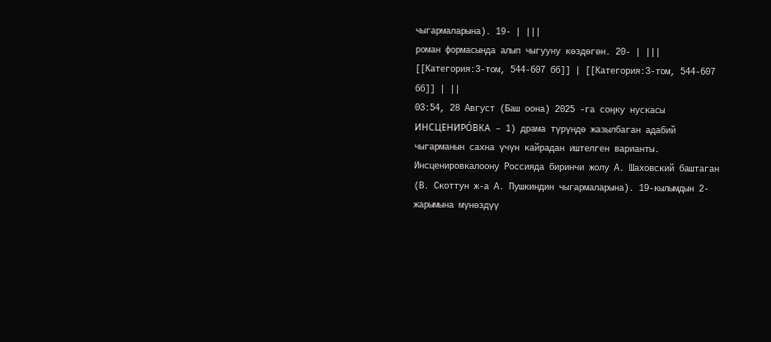чыгармаларына). 19- | |||
роман формасында алып чыгууну көздөгөн. 20- | |||
[[Категория:3-том, 544-607 бб]] | [[Категория:3-том, 544-607 бб]] | ||
03:54, 28 Август (Баш оона) 2025 -га соңку нускасы
ИНСЦЕНИРО́ВКА – 1) драма түрүндө жазылбаган адабий чыгарманын сахна үчүн кайрадан иштелген варианты. Инсценировкалоону Россияда биринчи жолу А. Шаховский баштаган (В. Скоттун ж-а А. Пушкиндин чыгармаларына). 19-кылымдын 2-жарымына мүнөздүү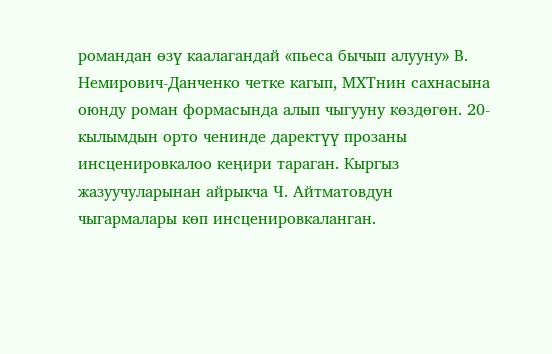романдан өзү каалагандай «пьеса бычып алууну» В. Немирович-Данченко четке кагып, МХТнин сахнасына оюнду роман формасында алып чыгууну көздөгөн. 20- кылымдын орто ченинде даректүү прозаны инсценировкалоо кеңири тараган. Кыргыз жазуучуларынан айрыкча Ч. Айтматовдун чыгармалары көп инсценировкаланган.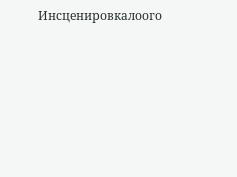Инсценировкалоого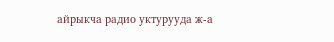айрыкча радио уктурууда ж-а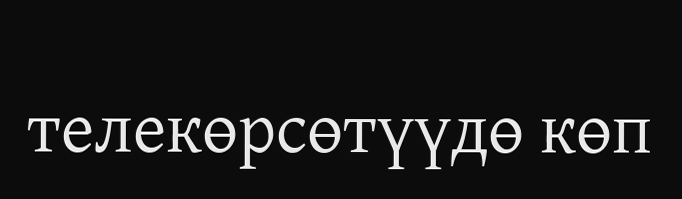телекөрсөтүүдө көп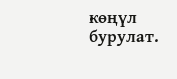көңүл бурулат.